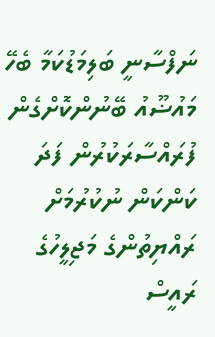ނަފްސާނީ ބަލިމަޑުކަމާ ބެހޭ މައުޟޫއު ބޭނުންކޮށްގެން ފުރައްސާރަކުރުން ފަދަ ކަންކަން ނުކުރުމަށް ރައްޔިތުންގެ މަޖިލީހުގެ ރައީސް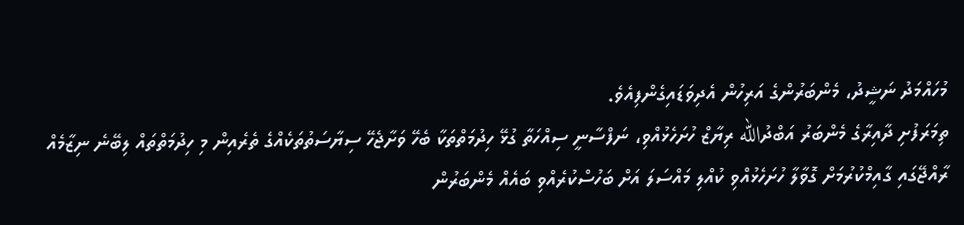މުހައްމަދު ނަޝީދު، މެންބަރުންގެ އަރިހުން އެދިވަޑައިގެންފިއެވެ.
ތިމަރަފުށި ދާއިރާގެ މެންބަރު އަބްދުالله ރިޔާޒް ހުށަހެޅުއްވި، ނަފްސާނީ ސިއްހަތާ ގުޅޭ ހިދުމަތްތަކާ ބެހޭ ވަށާޖެހޭ ސިޔާސަތުތަކެއްގެ ތެރެއިން މި ހިދުމަތްތައް ލިބޭނެ ނިޒާމެއް ރާއްޖޭގައި ގާއިމްކުރުމަށް ގޮވާލާ ހުށަހެޅުއްވި ކުއްލި މައްސަލަ އަށް ބަހުސްކުރެއްވި ބައެއް މެންބަރުން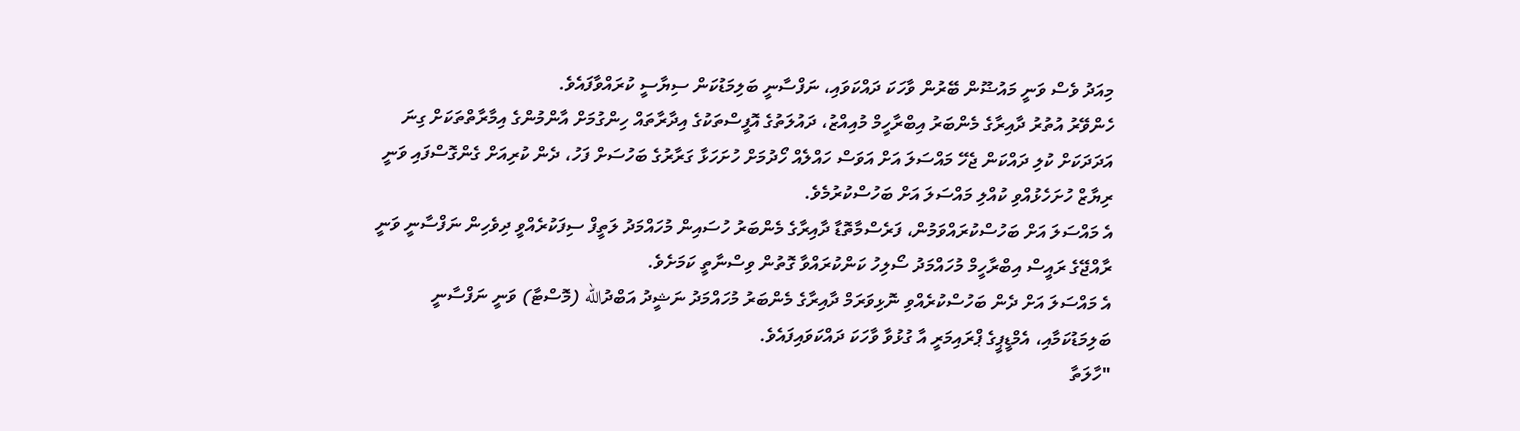މިއަދު ވެސް ވަނީ މައުޟޫން ބޭރުން ވާހަކަ ދައްކަވައި، ނަފްސާނީ ބަލިމަޑުކަން ސިޔާސީ ކުރައްވާފައެވެ.
ހެންވޭރު އުތުރު ދާއިރާގެ މެންބަރު އިބްރާހީމް މުއިއްޒު، ދައުލަތުގެ އޮފީސްތަކުގެ އިދާރާތައް ހިންގުމަށް އާންމުންގެ އިމާރާތްތަކަށް ގިނަ އަދަދަކަށް ކުލި ދައްކަން ޖެހޭ މައްސަލަ އަށް އަވަސް ހައްލެއް ހޯދުމަށް ހުށަހަޅާ ގަރާރުގެ ބަހުސަށް ފަހު، ދެން ކުރިއަށް ގެންގޮސްފައި ވަނީ ރިޔާޒް ހުށަހެޅުއްވި ކުއްލި މައްސަލަ އަށް ބަހުސްކުރުމެވެ.
އެ މައްސަލަ އަށް ބަހުސްކުރައްވަމުން، ފަރެސްމާތޮޑާ ދާއިރާގެ މެންބަރު ހުސައިން މުހައްމަދު ލަތީފް ސިފަކުރެއްވީ ދިވެހިން ނަފްސާނީ ވަނީ ރާއްޖޭގެ ރައީސް އިބްރާހީމް މުހައްމަދު ސޯލިހު ކަންކުރައްވާ ގޮތުން ވިސްނާތީ ކަމަށެވެ.
އެ މައްސަލަ އަށް ދެން ބަހުސްކުރެއްވި ނޮޅިވަރަމް ދާއިރާގެ މެންބަރު މުހައްމަދު ނަޝީދު އަބްދުالله (މޮސްޓާ) ވަނީ ނަފްސާނީ ބަލިމަޑުކަމާއި، އެމްޑީޕީގެ ޕްރައިމަރީ އާ ގުޅުވާ ވާހަކަ ދައްކަވައިފައެވެ.
"ހާލަތާ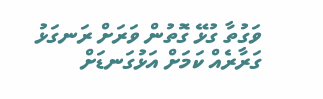ވަގުތާ ގުޅޭ ގޮތުން ވަރަށް ރަނގަޅު ގަރާރެއް ކަމަށް އަޅުގަނޑަށް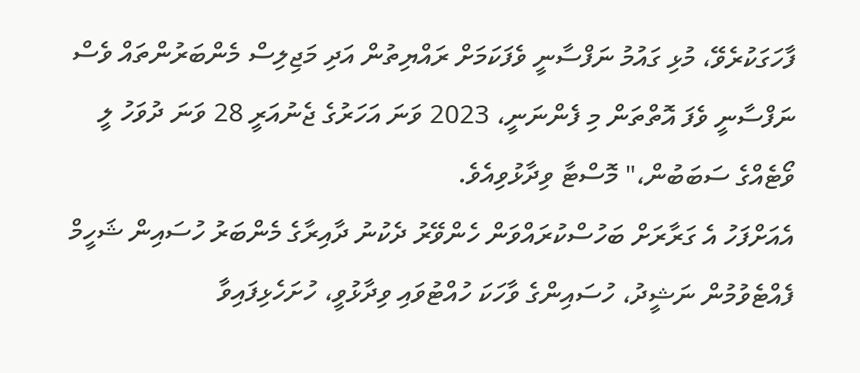ފާހަގަކުރެވޭ، މުޅި ގައުމު ނަފްސާނީ ވެފަކަމަށް ރައްޔިތުން އަދި މަޖިލިސް މެންބަރުންތައް ވެސް ނަފްސާނީ ވެފަ އޮތްތަން މި ފެންނަނީ، 2023 ވަނަ އަހަރުގެ ޖެނުއަރީ 28 ވަނަ ދުވަހު ލީ ވޯޓެއްގެ ސަބަބުން،" މޮސްޓާ ވިދާޅުވިއެވެ.
އެއަށްފަހު އެ ގަރާރަށް ބަހުސްކުރައްވަން ހެންވޭރު ދެކުނު ދާއިރާގެ މެންބަރު ހުސައިން ޝަހީމް ފެއްޓެވުމުން ނަޝީދު، ހުސައިންގެ ވާހަކަ ހުއްޓުވައި ވިދާޅުވީ، ހުށަހެޅިފައިވާ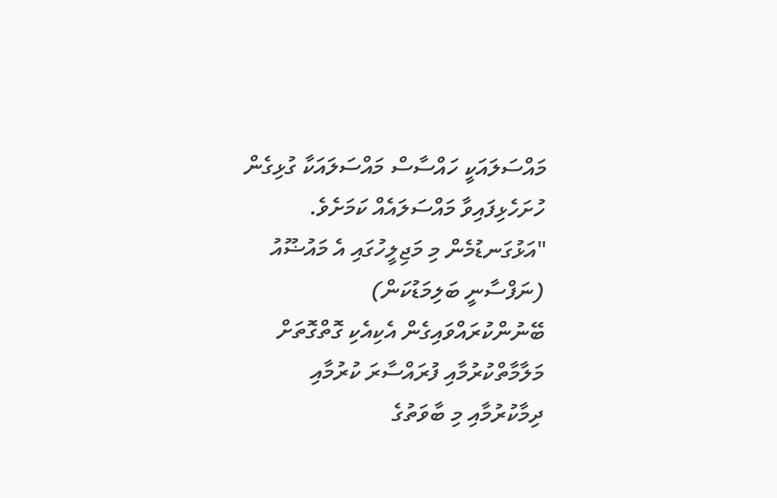މައްސަލައަކީ ހައްސާސް މައްސަލައަކާ ގުޅިގެން ހުށަހެޅިފައިވާ މައްސަލައެއް ކަމަށެވެ.
"އަޅުގަނޑުމެން މި މަޖިލީހުގައި އެ މައުޟޫއު (ނަފްސާނީ ބަލިމަޑުކަން) ބޭނުންކުރައްވައިގެން އެކިއެކި ގޮތްގޮތަށް މަލާމާތްކުރުމާއި ފުރައްސާރަ ކުރުމާއި ދިމާކުރުމާއި މި ބާވަތުގެ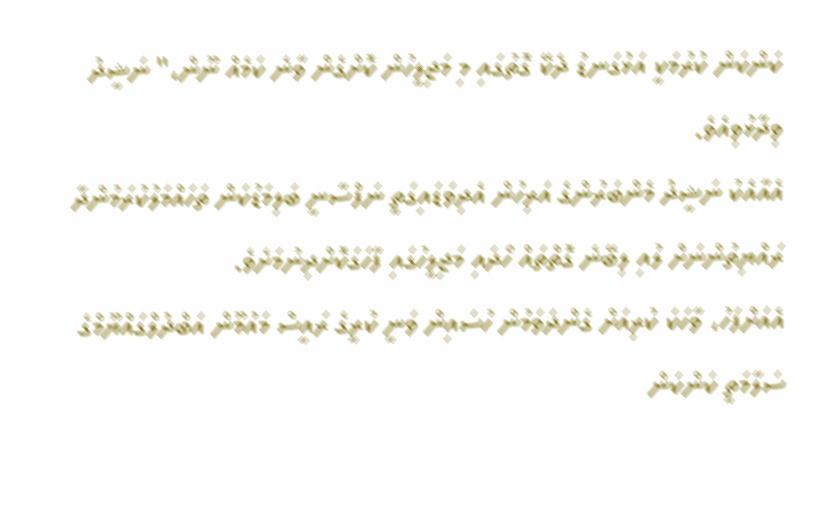ކަންކަން ކުރުމަކީ އަޅުގަނޑު ދެކޭ ގޮތުގައި މި މަޖިލީހުން ކޮށްގެން ވާނެ ކަމެއް ނޫން،" ނަޝީދު ވިދާޅުވިއެވެ.
އެއާއެކު ނަޝީދު މެންބަރުންގެ އަރިހުން އެދިވަޑައިގަތީ ނަފްސާނީ ބަލިމަޑުކަން ތަހައްމަލުކުރަމުންދާ ރައްޔިތުންނަށް ލުއި ލިބޭނެ ގޮތްތައް ހޯދައި މަޖިލީހުގައި ފާހަގަކޮށްދިނުމަށެވެ.
އެއަށްފަހު، ވާހަކަ ކުރިއަށް ގެންދަވަމުން ހުސައިން ވަނީ ކުރީގެ ރައީސް މައުމޫން އަބްދުލްގައްޔޫމްގެ ސަލާމަތީ ކަންކަން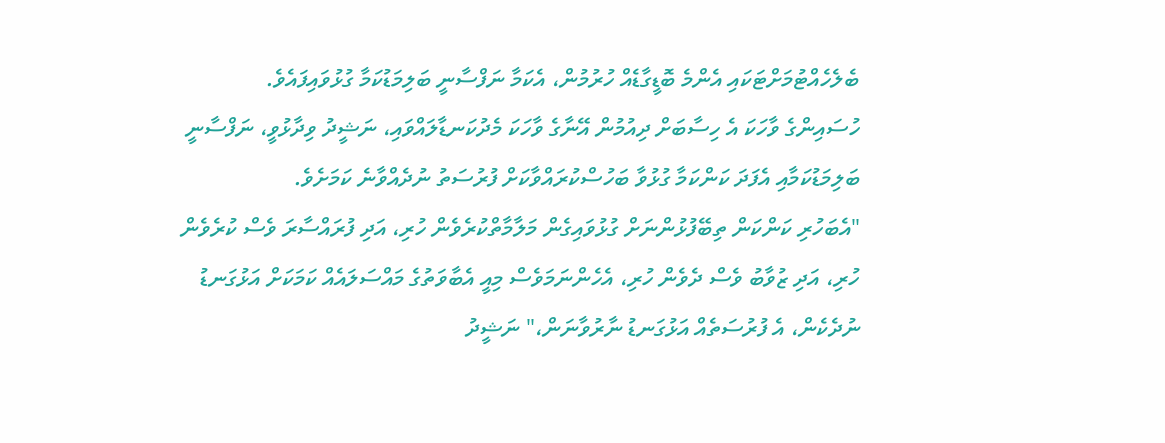ބެލެހެއްޓުމަށްޓަކައި އެންމެ ބޮޑީގާޑެއް ހުރުމުން، އެކަމާ ނަފްސާނީ ބަލިމަޑުކަމާ ގުޅުވައިފައެވެ.
ހުސައިންގެ ވާހަކަ އެ ހިސާބަށް ދިއުމުން އޭނާގެ ވާހަކަ މެދުކަނޑާލައްވައި، ނަޝީދު ވިދާޅުވީ، ނަފްސާނީ ބަލިމަޑުކަމާއި އެފަދަ ކަންކަމާ ގުޅުވާ ބަހުސްކުރައްވާކަށް ފުރުސަތު ނުދެއްވާނެ ކަމަށެވެ.
"އެބަހުރި ކަންކަން ތިބޭފުޅުންނަށް ގުޅުވައިގެން މަލާމާތްކުރެވެން ހުރި، އަދި ފުރައްސާރަ ވެސް ކުރެވެން ހުރި، އަދި ޒުވާބު ވެސް ދެވެން ހުރި، އެހެންނަމަވެސް މިއީ އެބާވަތުގެ މައްސަލައެއް ކަމަކަށް އަޅުގަނޑު ނުދެކެން، އެ ފުރުސަތެއް އަޅުގަނޑު ނާރުވާނަން،" ނަޝީދު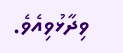ވިދާޅުވިއެވެ.